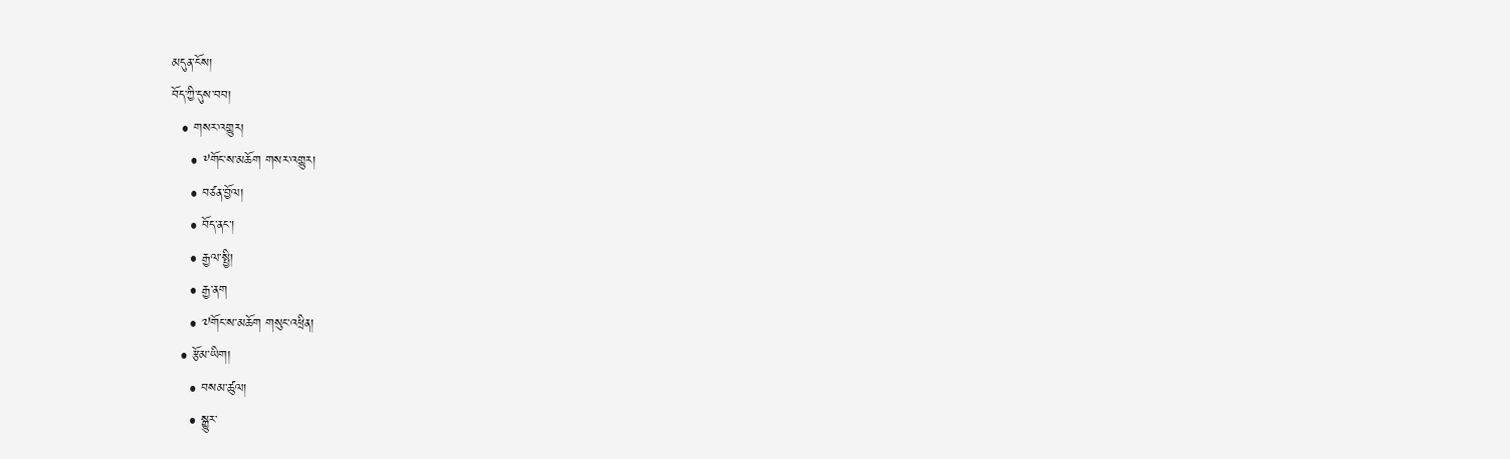མདུན་ངོས།
བོད་ཀྱི་དུས་བབ།
  • གསར་འགྱུར།
    • ༸གོང་ས་མཆོག གསར་འགྱུར།
    • བཙན་བྱོལ།
    • བོད་ནང་།
    • རྒྱལ་སྤྱི།
    • རྒྱ་ནག
    • ༧གོང་ས་མཆོག གསུང་འཕྲིན།
  • རྩོམ་ཡིག།
    • བསམ་ཚུལ།
    • སྒྱུར་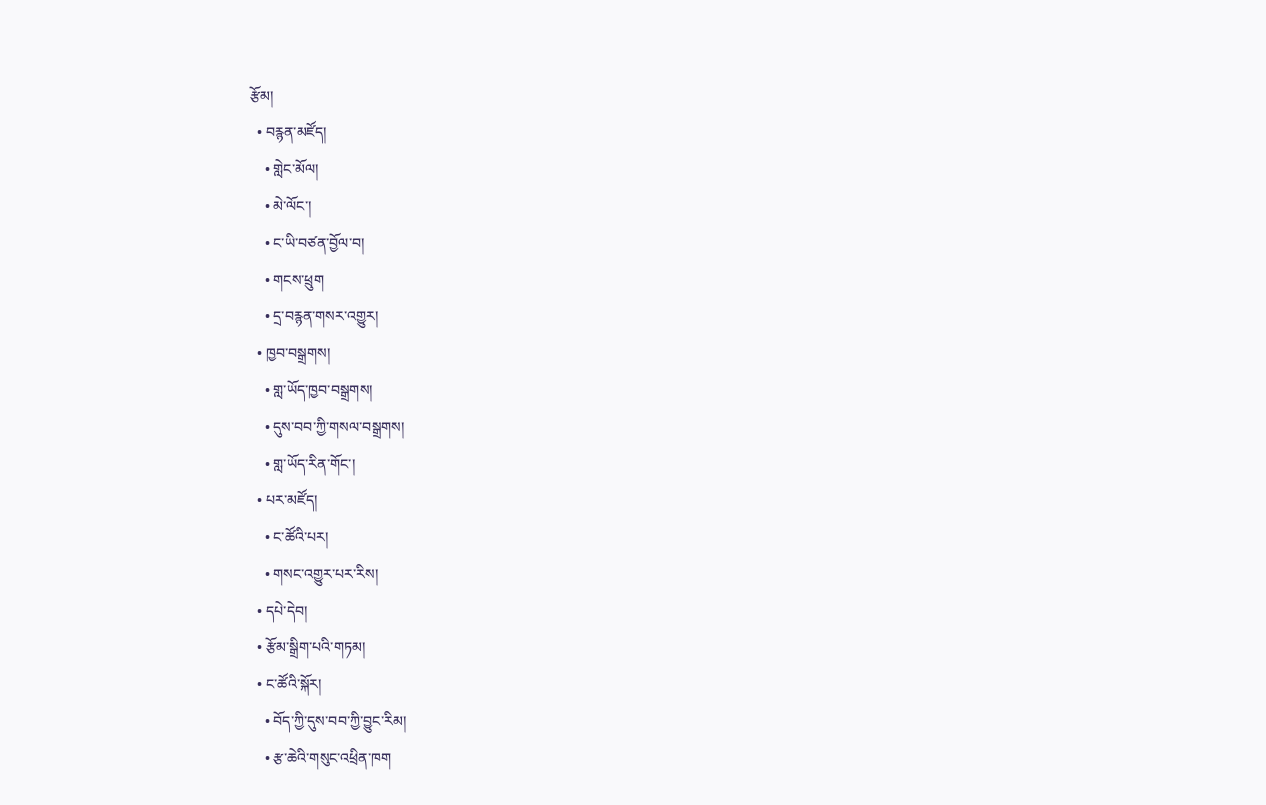རྩོམ།
  • བརྙན་མཛོད།
    • གླེང་མོལ།
    • མེ་ལོང་།
    • ང་ཡི་བཙན་བྱོལ་བ།
    • གངས་ཕྲུག
    • དྲ་བརྙན་གསར་འགྱུར།
  • ཁྱབ་བསྒྲགས།
    • གླ་ཡོད་ཁྱབ་བསྒྲགས།
    • དུས་བབ་ཀྱི་གསལ་བསྒྲགས།
    • གླ་ཡོད་རིན་གོང་།
  • པར་མཛོད།
    • ང་ཚོའི་པར།
    • གསང་འགྱུར་པར་རིས།
  • དཔེ་དེབ།
  • རྩོམ་སྒྲིག་པའི་གཏམ།
  • ང་ཚོའི་སྐོར།
    • བོད་ཀྱི་དུས་བབ་ཀྱི་བྱུང་རིམ།
    • རྩ་ཆེའི་གསུང་འཕྲིན་ཁག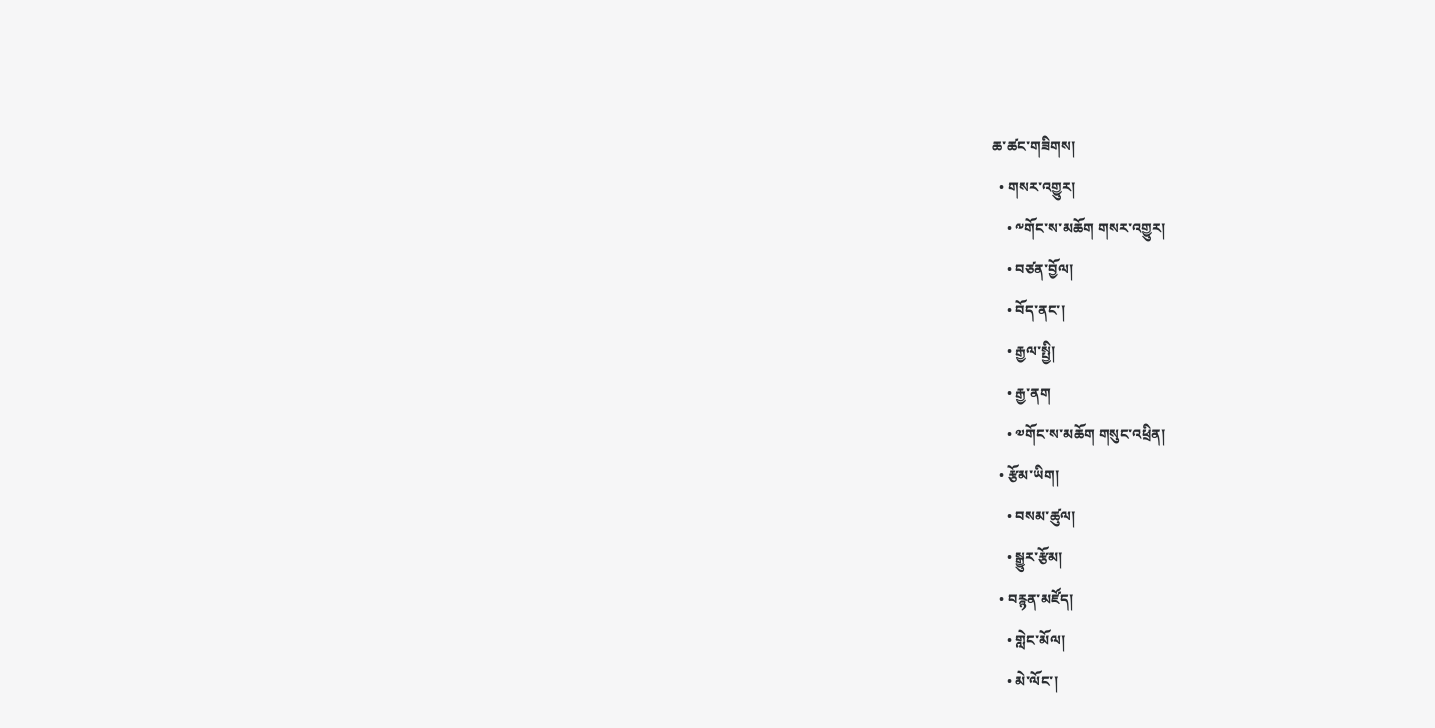ཆ་ཚང་གཟིགས།
  • གསར་འགྱུར།
    • ༸གོང་ས་མཆོག གསར་འགྱུར།
    • བཙན་བྱོལ།
    • བོད་ནང་།
    • རྒྱལ་སྤྱི།
    • རྒྱ་ནག
    • ༧གོང་ས་མཆོག གསུང་འཕྲིན།
  • རྩོམ་ཡིག།
    • བསམ་ཚུལ།
    • སྒྱུར་རྩོམ།
  • བརྙན་མཛོད།
    • གླེང་མོལ།
    • མེ་ལོང་།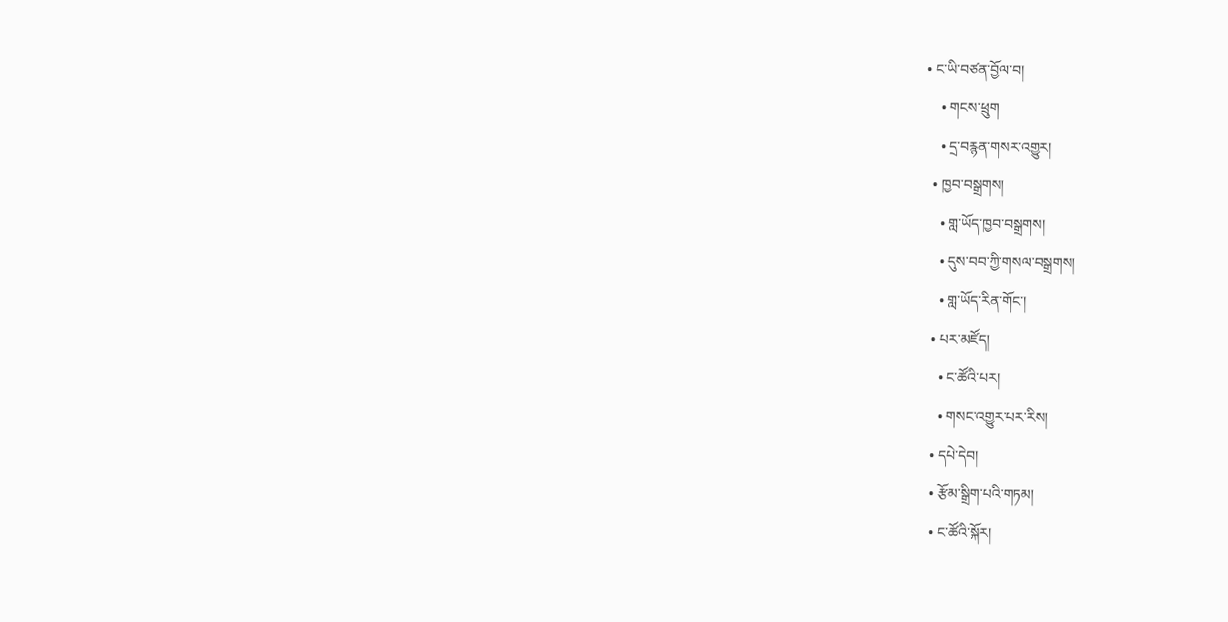• ང་ཡི་བཙན་བྱོལ་བ།
    • གངས་ཕྲུག
    • དྲ་བརྙན་གསར་འགྱུར།
  • ཁྱབ་བསྒྲགས།
    • གླ་ཡོད་ཁྱབ་བསྒྲགས།
    • དུས་བབ་ཀྱི་གསལ་བསྒྲགས།
    • གླ་ཡོད་རིན་གོང་།
  • པར་མཛོད།
    • ང་ཚོའི་པར།
    • གསང་འགྱུར་པར་རིས།
  • དཔེ་དེབ།
  • རྩོམ་སྒྲིག་པའི་གཏམ།
  • ང་ཚོའི་སྐོར།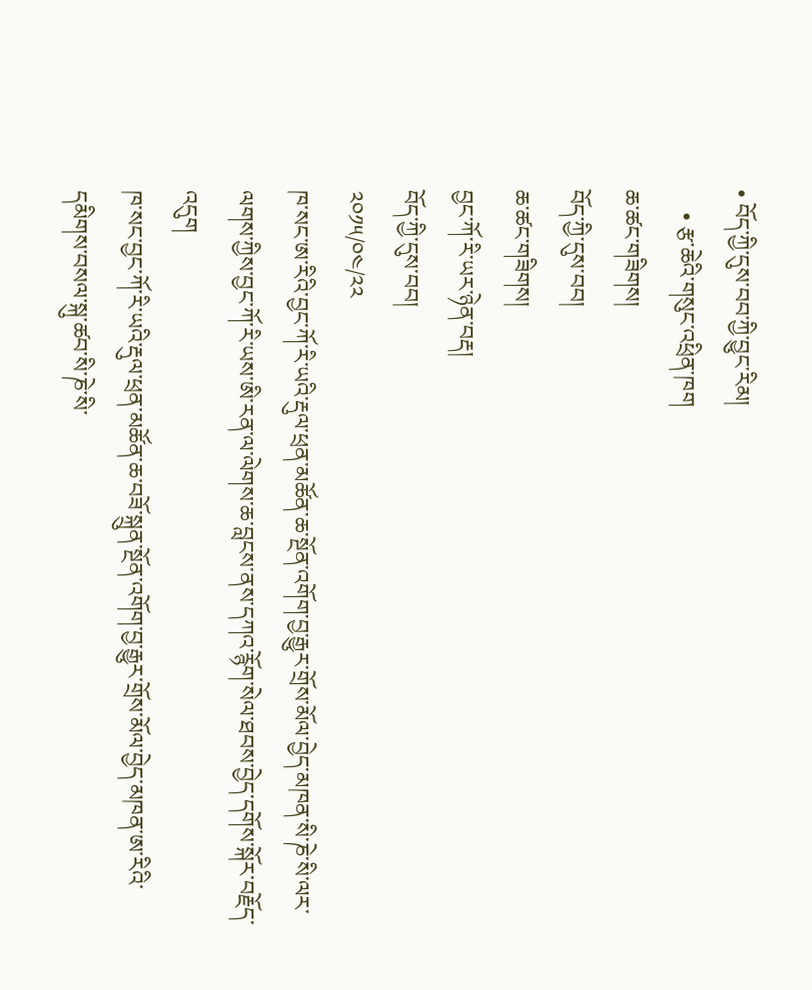• བོད་ཀྱི་དུས་བབ་ཀྱི་བྱུང་རིམ།
    • རྩ་ཆེའི་གསུང་འཕྲིན་ཁག
ཆ་ཚང་གཟིགས།
བོད་ཀྱི་དུས་བབ།
ཆ་ཚང་གཟིགས།
བྱང་ཀོ་རི་ཡར་ཉེན་བརྡ།
བོད་ཀྱི་དུས་བབ།
༢༠༡༥/༠༤/༢༢
ཁ་སང་ཨ་རིའི་བྱང་ཀོ་རི་ཡའི་རྡུལ་ཕྲན་མཚོན་ཆ་སྔོན་འགོག་བྱ་རྒྱུར་གྲོས་མོལ་བྱེད་མཁན་སི་ཎེ་སི་ལར་ལགས་ཀྱིས་བྱང་ཀོ་རི་ཡས་ཨི་རན་ལ་ལེགས་ཆ་བླངས་ནས་དཀའ་རྙོག་སེལ་ཐབས་བྱེད་དགོས་སྐོར་བརྗོད་འདུག
ཁ་སང་བྱང་ཀོ་རི་ཡའི་རྡུལ་ཕྲན་མཚོན་ཆ་བཟོ་སྐྲུན་སྔོན་འགོག་བྱ་རྒྱུར་གྲོས་མོལ་བྱེད་མཁན་ཨ་རིའི་དམིགས་བསལ་སྐུ་ཚབ་སི་ཎེ་སི་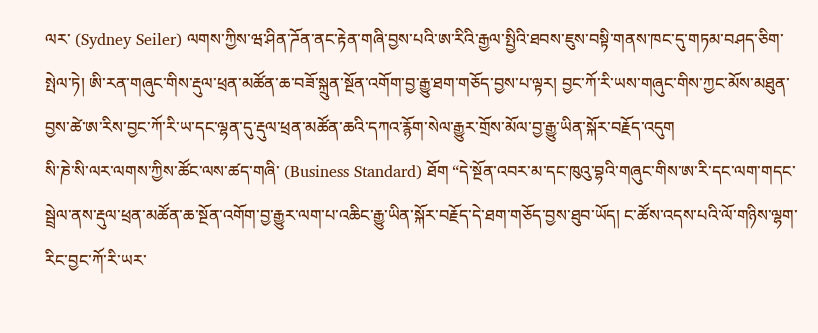ལར་ (Sydney Seiler) ལགས་ཀྱིས་ཝ་ཤིན་ཌོན་ནང་རྟེན་གཞི་བྱས་པའི་ཨ་རིའི་རྒྱལ་སྤྱིའི་ཐབས་ཇུས་བསྟི་གནས་ཁང་དུ་གཏམ་བཤད་ཅིག་སྤེལ་ཏེ། ཨི་རན་གཞུང་གིས་རྡུལ་ཕྲན་མཚོན་ཆ་བཟོ་སྐྲུན་སྔོན་འགོག་བྱ་རྒྱུ་ཐག་གཅོད་བྱས་པ་ལྟར། བྱང་ཀོ་རི་ཡས་གཞུང་གིས་ཀྱང་མོས་མཐུན་བྱས་ཚེ་ཨ་རིས་བྱང་ཀོ་རི་ཡ་དང་ལྷན་དུ་རྡུལ་ཕྲན་མཚོན་ཆའི་དཀའ་རྙོག་སེལ་རྒྱུར་གྲོས་མོལ་བྱ་རྒྱུ་ཡིན་སྐོར་བརྗོད་འདུག
སི་ཎེ་སི་ལར་ལགས་ཀྱིས་ཚོང་ལས་ཚད་གཞི་ (Business Standard) ཐོག “དེ་སྔོན་འབར་མ་དང་ཁུའུ་བྷའི་གཞུང་གིས་ཨ་རི་དང་ལག་གདང་སྦྲེལ་ནས་རྡུལ་ཕྲན་མཚོན་ཆ་སྔོན་འགོག་བྱ་རྒྱུར་ལག་པ་འཆིང་རྒྱུ་ཡིན་སྐོར་བརྗོད་དེ་ཐག་གཅོད་བྱས་ཐུབ་ཡོད། ང་ཚོས་འདས་པའི་ལོ་གཉིས་ལྷག་རིང་བྱང་ཀོ་རི་ཡར་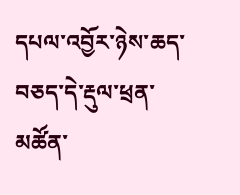དཔལ་འབྱོར་ཉེས་ཆད་བཅད་དེ་རྡུལ་ཕྲན་མཚོན་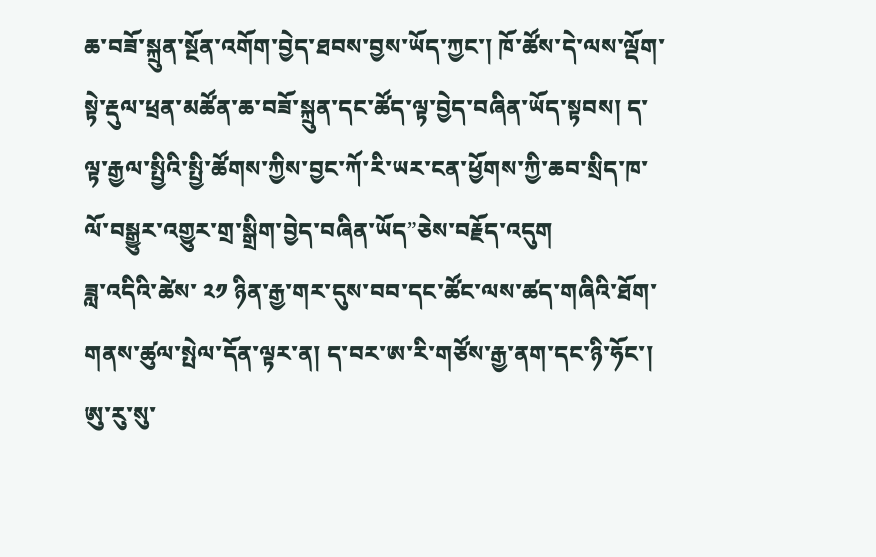ཆ་བཟོ་སྐྲུན་སྔོན་འགོག་བྱེད་ཐབས་བྱས་ཡོད་ཀྱང་། ཁོ་ཚོས་དེ་ལས་ལྡོག་སྟེ་རྡུལ་ཕྲན་མཚོན་ཆ་བཟོ་སྐྲུན་དང་ཚོད་ལྟ་བྱེད་བཞིན་ཡོད་སྟབས། ད་ལྟ་རྒྱལ་སྤྱིའི་སྤྱི་ཚོགས་ཀྱིས་བྱང་ཀོ་རི་ཡར་ངན་ཕྱོགས་ཀྱི་ཆབ་སྲིད་ཁ་ལོ་བསྒྱུར་འགྱུར་གྲ་སྒྲིག་བྱེད་བཞིན་ཡོད”ཅེས་བརྗོད་འདུག
ཟླ་འདིའི་ཚེས་ ༢༡ ཉིན་རྒྱ་གར་དུས་བབ་དང་ཚོང་ལས་ཚད་གཞིའི་ཐོག་གནས་ཚུལ་སྤེལ་དོན་ལྟར་ན། ད་བར་ཨ་རི་གཙོས་རྒྱ་ནག་དང་ཉི་ཧོང་། ཨུ་རུ་སུ་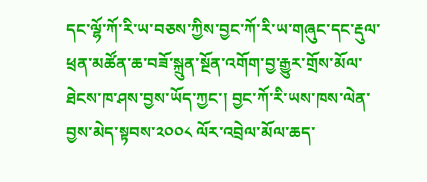དང་ལྷོ་ཀོ་རི་ཡ་བཅས་ཀྱིས་བྱང་ཀོ་རི་ཡ་གཞུང་དང་རྡུལ་ཕྲན་མཚོན་ཆ་བཟོ་སྐྲུན་སྔོན་འགོག་བྱ་རྒྱུར་གྲོས་མོལ་ཐེངས་ཁ་ཤས་བྱས་ཡོད་ཀྱང་། བྱང་ཀོ་རི་ཡས་ཁས་ལེན་བྱས་མེད་སྟབས་༢༠༠༨ ལོར་འབྲེལ་མོལ་ཆད་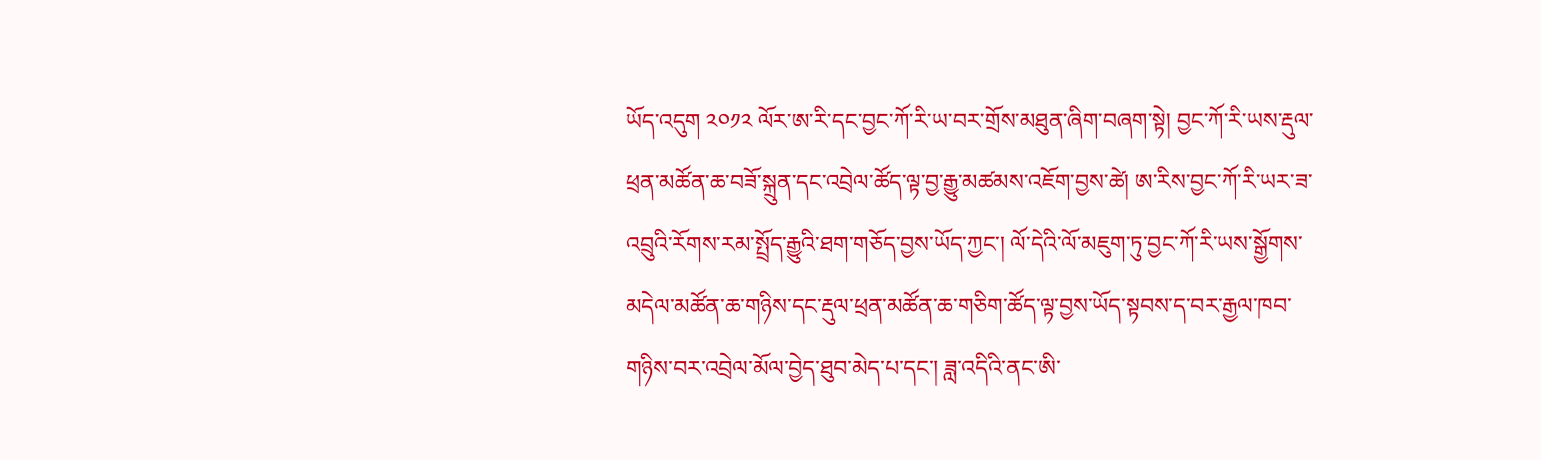ཡོད་འདུག ༢༠༡༢ ལོར་ཨ་རི་དང་བྱང་ཀོ་རི་ཡ་བར་གྲོས་མཐུན་ཞིག་བཞག་སྟེ། བྱང་ཀོ་རི་ཡས་རྡུལ་ཕྲན་མཚོན་ཆ་བཟོ་སྐྲུན་དང་འབྲེལ་ཚོད་ལྟ་བྱ་རྒྱུ་མཚམས་འཇོག་བྱས་ཚེ། ཨ་རིས་བྱང་ཀོ་རི་ཡར་ཟ་འབྲུའི་རོགས་རམ་སྤྲོད་རྒྱུའི་ཐག་གཅོད་བྱས་ཡོད་ཀྱང་། ལོ་དེའི་ལོ་མཇུག་ཏུ་བྱང་ཀོ་རི་ཡས་སྒྱོགས་མདེལ་མཚོན་ཆ་གཉིས་དང་རྡུལ་ཕྲན་མཚོན་ཆ་གཅིག་ཚོད་ལྟ་བྱས་ཡོད་སྟབས་ད་བར་རྒྱལ་ཁབ་གཉིས་བར་འབྲེལ་མོལ་བྱེད་ཐུབ་མེད་པ་དང་། ཟླ་འདིའི་ནང་ཨི་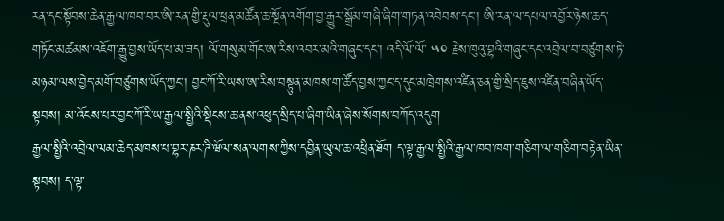རན་དང་སྟོབས་ཆེན་རྒྱལ་ཁབ་བར་ཨི་རན་གྱི་རྡུལ་ཕྲན་མཚོན་ཆ་སྔོན་འགོག་བྱ་རྒྱུར་སྒྲོམ་གཞི་ཞིག་གཏན་འབེབས་དང་། ཨི་རན་ལ་དཔལ་འབྱོར་ཉེས་ཆད་གཏོང་མཚམས་འཇོག་རྒྱུ་བྱས་ཡོད་པ་མ་ཟད། ལོ་གསུམ་གོང་ཨ་རིས་འབར་མའི་གཞུང་དང་། འདི་ལོ་ལོ་ ༥༠ རྗེས་ཁུའུ་བྷའི་གཞུང་དང་འབྲེལ་བ་བཙུགས་ཏེ་མཉམ་ལས་བྱེད་མགོ་བཙུགས་ཡོད་ཀྱང་། བྱང་ཀོ་རི་ཡས་ཨ་རིས་བསྟུན་མཁས་ག་ཚོད་བྱས་ཀྱང་ད་དུང་མཁྲེགས་འཛིན་ཅན་གྱི་སྲིད་ཇུས་འཛིན་བཞིན་ཡོད་སྟབས། མ་འོངས་པར་བྱང་ཀོ་རི་ཡ་རྒྱལ་སྤྱིའི་སྡིངས་ཆ་ནས་འཕུད་སྲིད་པ་ཞིག་ཡིན་ཞེས་སོགས་བཀོད་འདུག
རྒྱལ་སྤྱིའི་འབྲེལ་ལམ་ཆེད་མཁས་པ་བྷར་ཎར་ཌི་ཝོལ་སན་ལགས་ཀྱིས་དབྱིན་ཡུལ་ཆ་འཕྲིན་ཐོག ད་ལྟ་རྒྱལ་སྤྱིའི་རྒྱལ་ཁབ་ཁག་གཅིག་ལ་གཅིག་བརྟེན་ཡིན་སྟབས། ད་ལྟ་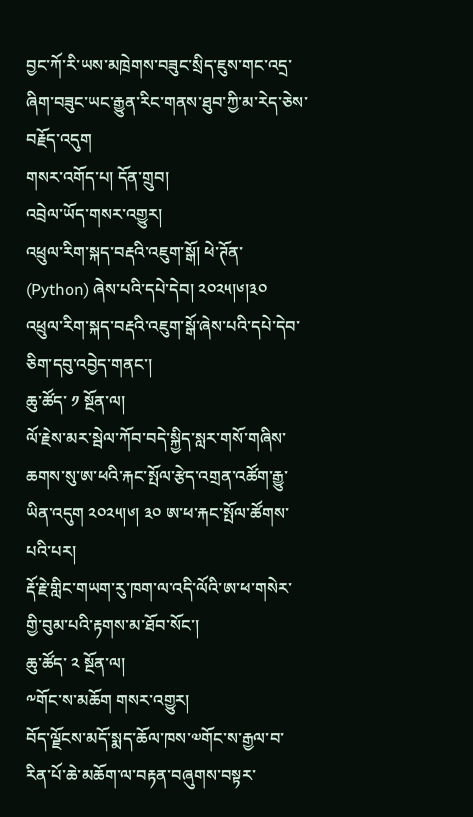བྱང་ཀོ་རི་ཡས་མཁྲེགས་བཟུང་སྲིད་ཇུས་གང་འདྲ་ཞིག་བཟུང་ཡང་རྒྱུན་རིང་གནས་ཐུབ་ཀྱི་མ་རེད་ཅེས་བརྗོད་འདུག
གསར་འགོད་པ། དོན་གྲུབ།
འབྲེལ་ཡོད་གསར་འགྱུར།
འཕྲུལ་རིག་སྐད་བརྡའི་འཇུག་སྒོ། ཕེ་ཊོན་ (Python) ཞེས་པའི་དཔེ་དེབ། ༢༠༢༥།༦།༣༠
འཕྲུལ་རིག་སྐད་བརྡའི་འཇུག་སྒོ་ཞེས་པའི་དཔེ་དེབ་ཅིག་དབུ་འབྱེད་གནང་།
ཆུ་ཚོད་ ༡ སྔོན་ལ།
ལོ་རྗེས་མར་སྦེལ་ཀོབ་བདེ་སྐྱིད་སླར་གསོ་གཞིས་ཆགས་སུ་ཨ་ཕའི་རྐང་སྤོལ་རྩེད་འགྲན་འཚོག་རྒྱུ་ཡིན་འདུག ༢༠༢༥།༦། ༣༠ ཨ་ཕ་རྐང་སྤོལ་ཚོགས་པའི་པར།
རྡོ་རྗེ་གླིང་གཡག་རུ་ཁག་ལ་འདི་ལོའི་ཨ་ཕ་གསེར་གྱི་བུམ་པའི་རྟགས་མ་ཐོབ་སོང་།
ཆུ་ཚོད་ ༢ སྔོན་ལ།
༸གོང་ས་མཆོག གསར་འགྱུར།
བོད་ལྗོངས་མདོ་སྨད་ཆོལ་ཁས་༧གོང་ས་རྒྱལ་བ་རིན་པོ་ཆེ་མཆོག་ལ་བརྟན་བཞུགས་བསྟར་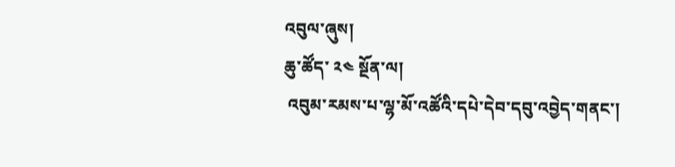འབུལ་ཞུས།
ཆུ་ཚོད་ ༢༤ སྔོན་ལ།
 འབུམ་རམས་པ་ལྷ་མོ་འཚོའི་དཔེ་དེབ་དབུ་འབྱེད་གནང་།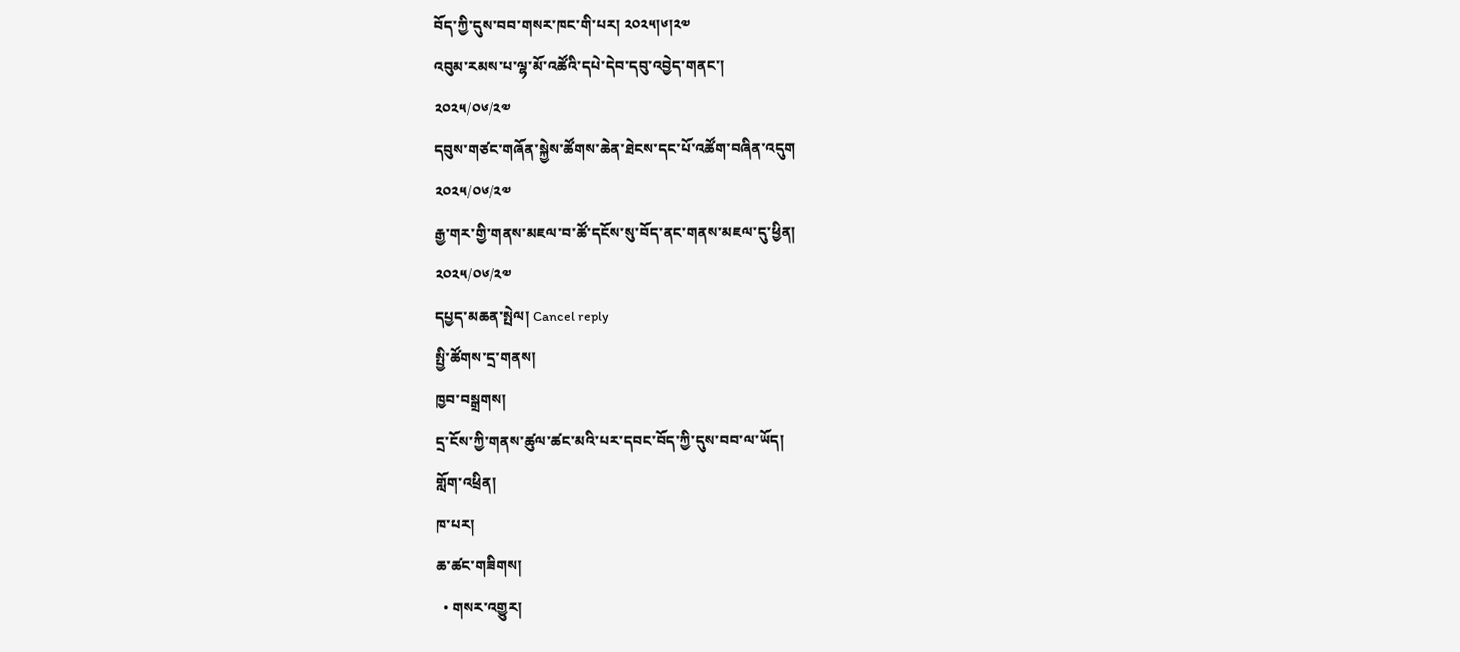བོད་ཀྱི་དུས་བབ་གསར་ཁང་གི་པར། ༢༠༢༥།༦།༢༧
འབུམ་རམས་པ་ལྷ་མོ་འཚོའི་དཔེ་དེབ་དབུ་འབྱེད་གནང་།
༢༠༢༥/༠༦/༢༧
དབུས་གཙང་གཞོན་སྐྱེས་ཚོགས་ཆེན་ཐེངས་དང་པོ་འཚོག་བཞིན་འདུག
༢༠༢༥/༠༦/༢༧
རྒྱ་གར་གྱི་གནས་མཇལ་བ་ཚོ་དངོས་སུ་བོད་ནང་གནས་མཇལ་དུ་ཕྱིན།
༢༠༢༥/༠༦/༢༧
དཔྱད་མཆན་སྤེལ། Cancel reply
སྤྱི་ཚོགས་དྲ་གནས།
ཁྱབ་བསྒྲགས།
དྲ་ངོས་ཀྱི་གནས་ཚུལ་ཚང་མའི་པར་དབང་བོད་ཀྱི་དུས་བབ་ལ་ཡོད།
གློག་འཕྲིན།
ཁ་པར།
ཆ་ཚང་གཟིགས།
  • གསར་འགྱུར།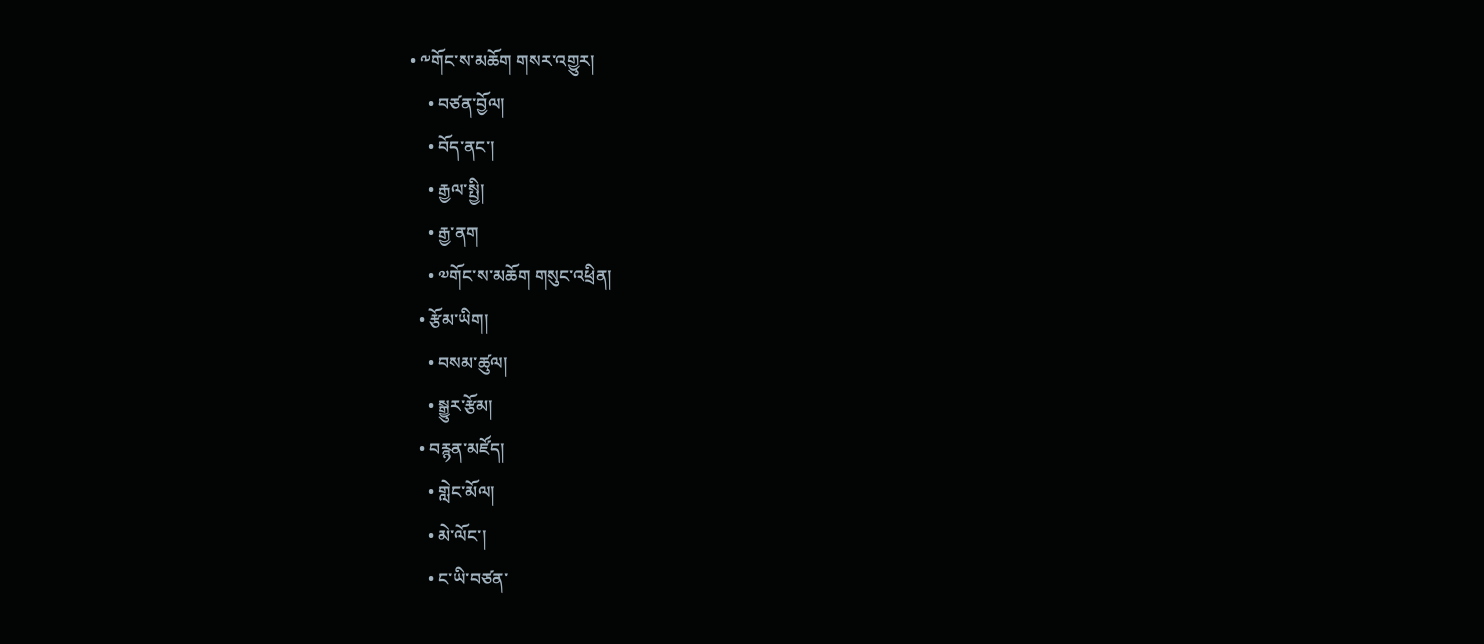• ༸གོང་ས་མཆོག གསར་འགྱུར།
    • བཙན་བྱོལ།
    • བོད་ནང་།
    • རྒྱལ་སྤྱི།
    • རྒྱ་ནག
    • ༧གོང་ས་མཆོག གསུང་འཕྲིན།
  • རྩོམ་ཡིག།
    • བསམ་ཚུལ།
    • སྒྱུར་རྩོམ།
  • བརྙན་མཛོད།
    • གླེང་མོལ།
    • མེ་ལོང་།
    • ང་ཡི་བཙན་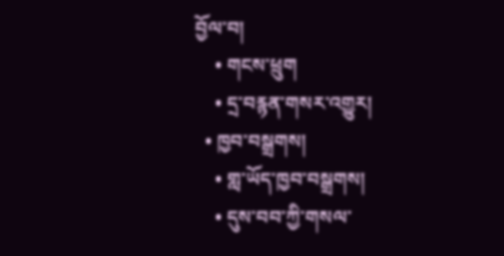བྱོལ་བ།
    • གངས་ཕྲུག
    • དྲ་བརྙན་གསར་འགྱུར།
  • ཁྱབ་བསྒྲགས།
    • གླ་ཡོད་ཁྱབ་བསྒྲགས།
    • དུས་བབ་ཀྱི་གསལ་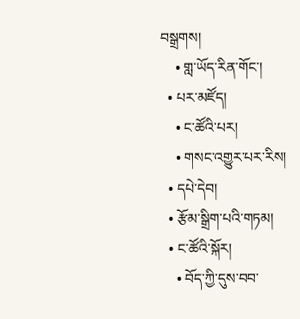བསྒྲགས།
    • གླ་ཡོད་རིན་གོང་།
  • པར་མཛོད།
    • ང་ཚོའི་པར།
    • གསང་འགྱུར་པར་རིས།
  • དཔེ་དེབ།
  • རྩོམ་སྒྲིག་པའི་གཏམ།
  • ང་ཚོའི་སྐོར།
    • བོད་ཀྱི་དུས་བབ་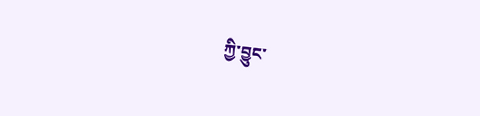ཀྱི་བྱུང་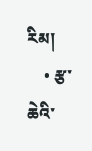རིམ།
    • རྩ་ཆེའི་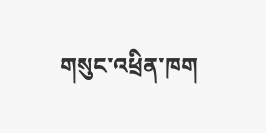གསུང་འཕྲིན་ཁག